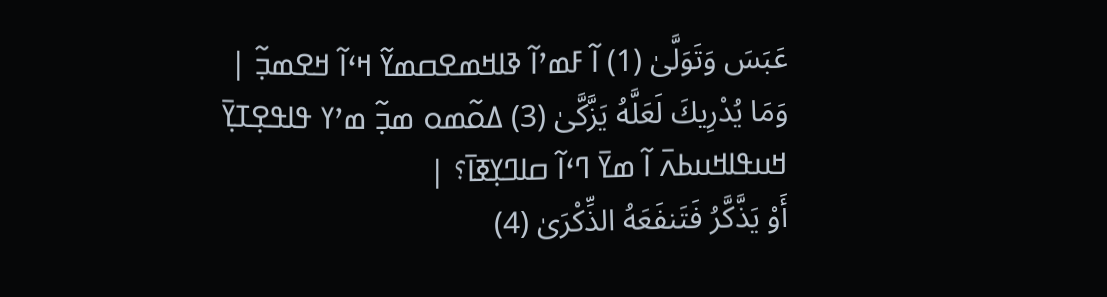عَبَسَ وَتَوَلَّىٰ (1) ߊ߬ ߓߘߴߊ߬ ߢߊߞߘߐߛߘߌ߬ ߞߵߊ߬ ߞߐߘߏ߲߬ |
وَمَا يُدْرِيكَ لَعَلَّهُ يَزَّكَّىٰ (3) ߡߋ߬ߘߋ ߘߏ߲߬ ߘߴߌ ߟߊߟߐ߲ߠߌ߲߫ ߞߎߟߊߞߎߕߍ߫ ߊ߬ ߘߌ߫ ߣߵߊ߬ ߛߊߣߌ߲ߧߊ߫؟ |
أَوْ يَذَّكَّرُ فَتَنفَعَهُ الذِّكْرَىٰ (4)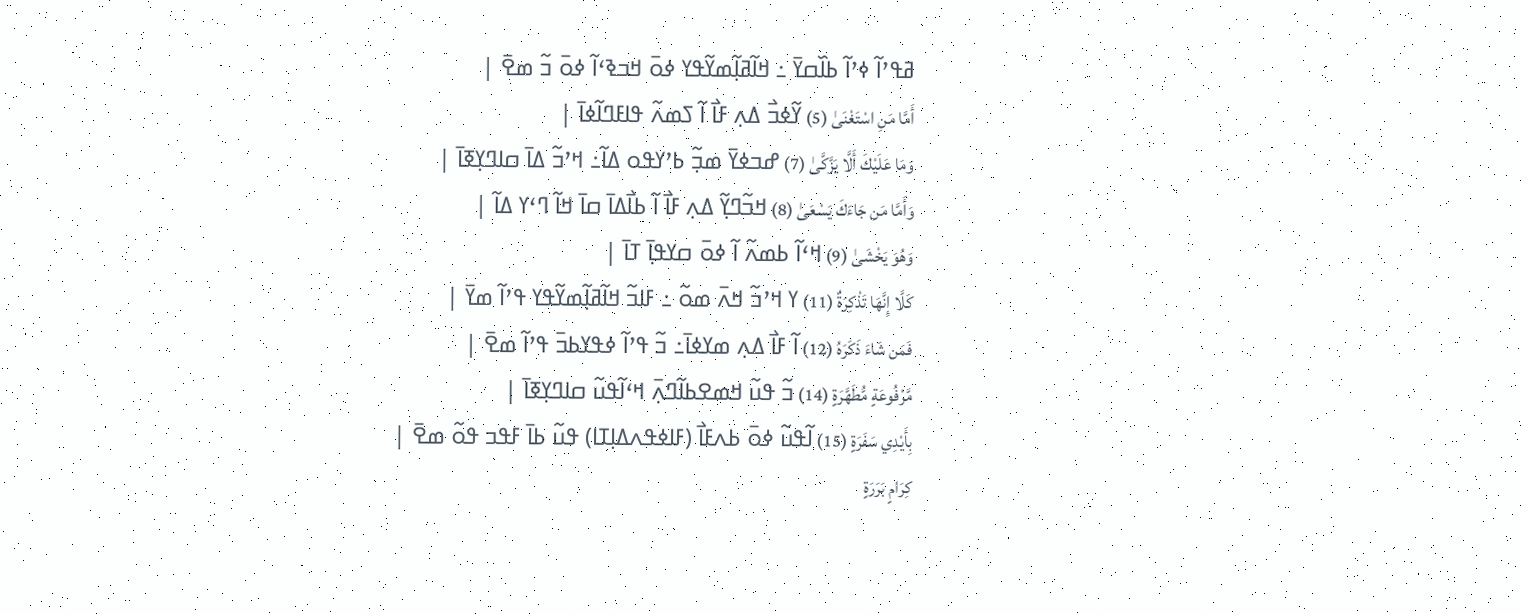ߥߟߴߊ߬ ߦߴߊ߬ ߕߊ߰ߛߌ߫ ߸ ߞߊ߬ߥߊ߲߬ߘߌ߬ߟߌ ߦߋ߫ ߞߏߢߵߊ߬ ߦߋ߫ ߏ߬ ߘߐ߫ |
أَمَّا مَنِ اسْتَغْنَىٰ (5) ߌ߬ߦߏ߯ ߡߍ߲ ߓߊ߯ ߊ߬ ߖߘߍ߬ ߟߊߓߣߊ߬ߦߊ߫ |
وَمَا عَلَيْكَ أَلَّا يَزَّكَّىٰ (7) ߝߏߦߌ߫ ߘߏ߲߬ ߕߴߌߟߋ ߡߊ߬߸ ߞߴߏ߬ ߡߊ߫ ߛߊߣߌ߲ߧߊ߫ |
وَأَمَّا مَن جَاءَكَ يَسْعَىٰ (8) ߞߏ߬ߣߌ߲߬ ߡߍ߲ ߓߊ߯ ߊ߬ ߕߊ߯ߡߊ߫ ߛߊ߫ ߞߊ߬ ߣߵߌ ߡߊ߬ |
وَهُوَ يَخْشَىٰ (9) ߞߵߊ߬ ߕߘߍ߬ ߊ߬ ߦߋ߫ ߛߌߟߊ߲߫ ߠߊ߫ |
كَلَّا إِنَّهَا تَذْكِرَةٌ (11) ߌ ߞߴߏ߬ ߞߍ߫ ߘߋ߬ ߸ ߓߊߏ߬ ߞߊ߬ߥߊ߲߬ߘߌ߬ߟߌ ߟߴߊ߬ ߘߌ߫ |
فَمَن شَاءَ ذَكَرَهُ (12) ߊ߬ ߓߊ߯ ߡߍ߲ ߘߌߦߊ߫߸ ߏ߬ ߟߴߊ߬ ߦߟߌߕߏ߫ ߟߴߊ߬ ߘߐ߫ |
مَّرْفُوعَةٍ مُّطَهَّرَةٍ (14) ߏ߬ ߟߎ߬ ߞߘߐߕߊ߬ߣߍ߲߫ ߞߵߊ߬ߟߎ߬ ߛߊߣߌ߲ߧߊ߫ |
بِأَيْدِي سَفَرَةٍ (15) ߊ߬ߟߎ߬ ߦߋ߫ ߕߍߓߊ߯ (ߓߊߦߟߍߡߊ߲ߠߊ) ߟߎ߬ ߕߊ߫ ߓߟߏ ߟߋ߬ ߘߐ߫ |
كِرَامٍ بَرَرَةٍ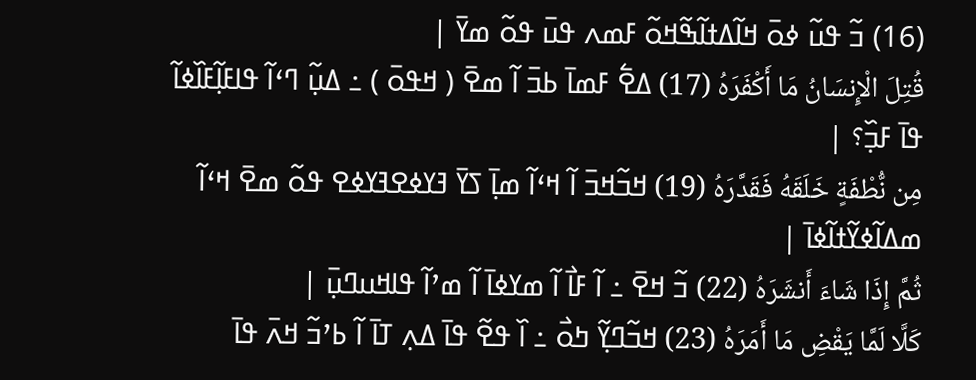(16) ߏ߬ ߟߎ߬ ߦߋ߫ ߞߊ߬ߡߙߊ߬ߒ߬ߞߋ߬ ߓߘߍ ߟߎ߫ ߟߋ߬ ߘߌ߫ |
قُتِلَ الْإِنسَانُ مَا أَكْفَرَهُ (17) ߡߐ߱ ߓߘߊ߫ ߕߏ߫ ߊ߬ ߘߐ߫ ( ߞߟߋ߫ ) ߸ ߡߎ߲߬ ߣߵߊ߬ ߟߊߓߊ߲߬ߓߊ߰ߦߊ߬ ߟߊ߫ ߓߏ߲߰؟ |
مِن نُّطْفَةٍ خَلَقَهُ فَقَدَّرَهُ (19) ߞߏ߬ߞߏ߫ ߊ߬ ߞߵߊ߬ ߘߊ߲߫ ߖߌ߫ ߔߌߦߐߔߌߦߐ ߟߋ߬ ߘߐ߫ ߞߵߊ߬ ߘߡߊ߬ߦߌ߬ߙߊ߬ߦߊ߫ |
ثُمَّ إِذَا شَاءَ أَنشَرَهُ (22) ߏ߬ ߞߐ߫ ߸ ߊ߬ ߓߊ߯ ߊ߬ ߘߌߦߊ߫ ߊ߬ ߘߴߊ߬ ߟߊߞߎߣߎ߲߫ |
كَلَّا لَمَّا يَقْضِ مَا أَمَرَهُ (23) ߞߏ߬ߣߌ߲߬ ߤߋ߯ ߸ ߊ߰ ߟߐ߬ ߟߊ߫ ߡߍ߲ ߠߊ߫ ߊ߬ ߕߴߏ߬ ߞߍ߫ ߟߊ߫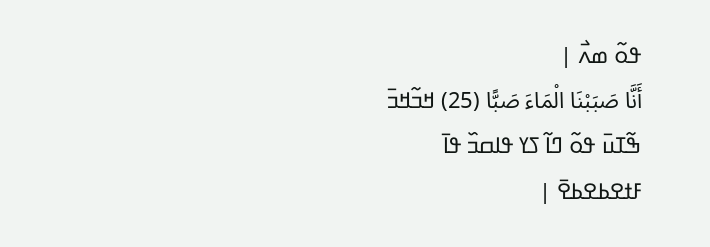ߟߋ߬ ߘߍ߯ |
أَنَّا صَبَبْنَا الْمَاءَ صَبًّا (25) ߞߏ߬ߞߏ߫ ߒ߬ߠߎ߫ ߟߋ߬ ߣߊ߬ ߖߌ ߟߊߛߏ߰ ߟߊ߫ ߓߙߐߕߐߕߐ߫ |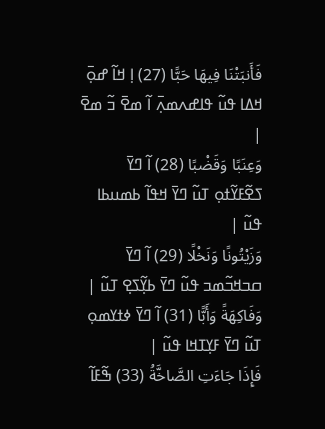فَأَنبَتْنَا فِيهَا حَبًّا (27) ߊ߲ ߞߊ߬ ߝߋ߲߫ ߞߡߊ ߟߎ߬ ߟߊߝߍߘߍ߲߫ ߊ߬ ߘߐ߫ ߏ߬ ߘߐ߫ |
وَعِنَبًا وَقَضْبًا (28) ߊ߬ ߣߌ߫ ߖߐ߬ߓߌ߬ߙߋ߲ ߠߎ߬ ߣߌ߫ ߞߟߊ߬ ߕߘߎߕߊ ߟߎ߬ |
وَزَيْتُونًا وَنَخْلًا (29) ߊ߬ ߣߌ߫ ߛߏߞߏ߬ߘߏ ߟߎ߬ ߣߌ߫ ߕߌ߲߬ߖߐ߲ ߠߎ߬ |
وَفَاكِهَةً وَأَبًّا (31) ߊ߬ ߣߌ߫ ߦߙߌߘߋ߲ ߠߎ߬ ߣߌ߫ ߓߌ߲ߠߞߊ ߟߎ߬ |
فَإِذَا جَاءَتِ الصَّاخَّةُ (33) ߒ߬ߓߊ߬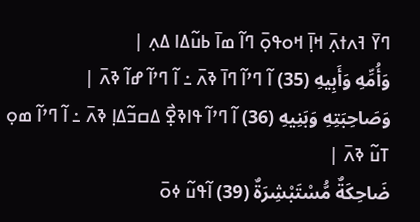ߣߌ߫ ߔߍߙߍ߲߫ ߞߊ߲߫ ߞߋߟߋ߲߫ ߣߊ߬ ߘߊ߫ ߕߎ߬ߡߊ ߡߍ߲ |
وَأُمِّهِ وَأَبِيهِ (35) ߊ߬ ߣߴߊ߬ ߣߊ߫ ߢߍ߫ ߸ ߊ߬ ߣߴߊ߬ ߝߊ߬ ߢߍ߫ |
وَصَاحِبَتِهِ وَبَنِيهِ (36) ߊ߬ ߣߴߊ߬ ߟߊߢߐ߲߯ ߡߛߏ߬ߡߊ߲ ߢߍ߫ ߸ ߊ߬ ߣߴߊ߬ ߘߋ߲ ߠߎ߬ ߢߍ߫ |
ضَاحِكَةٌ مُّسْتَبْشِرَةٌ (39) ߊ߬ߟߎ߬ ߦߋ߫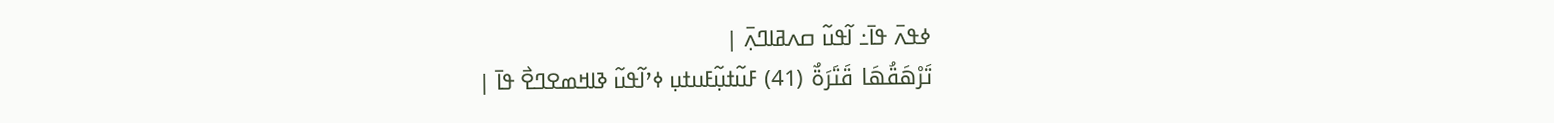ߦߟߍ߫ ߟߊ߫߸ ߊ߬ߟߎ߬ ߛߍߥߊߣߍ߲߫ |
تَرْهَقُهَا قَتَرَةٌ (41) ߓߎ߬ߙߎ߲߬ߓߎߙߎ߲ ߦߴߊ߬ߟߎ߬ ߢߊߞߘߐߣߐ߯ ߟߊ߫ |